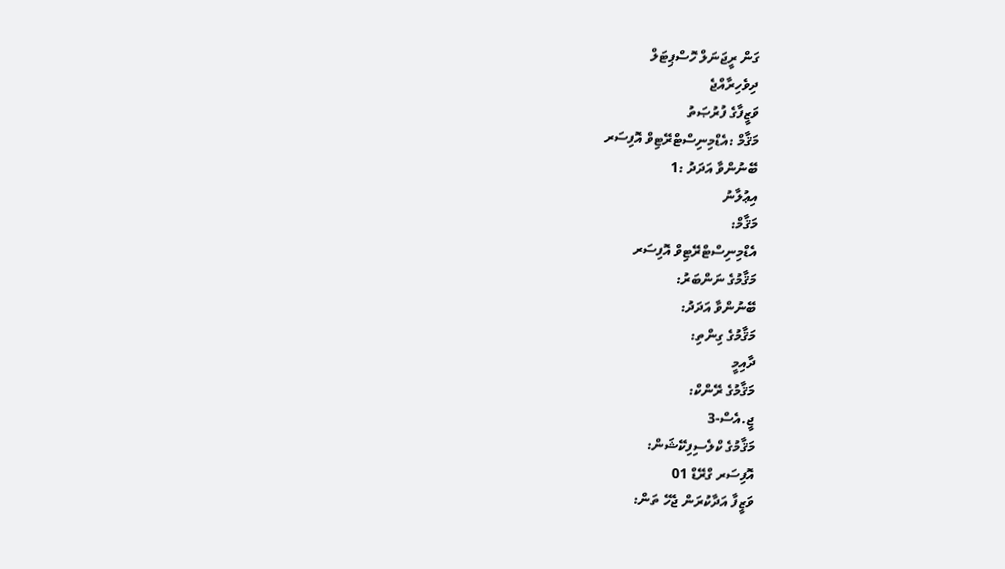ގަން ރީޖަނަލް ހޮސްޕިޓަލް
ދިވެހިރާއްޖެ
ވަޒީފާގެ ފުރުޞަތު
މަޤާމް :އެޑްމިނިސްޓްރޭޓިވް އޮފިސަރ
ބޭނުންވާ އަދަދު :1
އިޢުލާނު
މަޤާމް:
އެޑްމިނިސްޓްރޭޓިވް އޮފިސަރ
މަޤާމުގެ ނަންބަރު:
ބޭނުންވާ އަދަދު:
މަޤާމުގެ ގިންތި:
ދާއިމީ
މަޤާމުގެ ރޭންކް:
ޖީ.އެސް-3
މަޤާމުގެ ކްލެސިފިކޭޝަން:
އޮފިސަރ ގްރޭޑް 01
ވަޒީފާ އަދާކުރަން ޖެހޭ ތަން: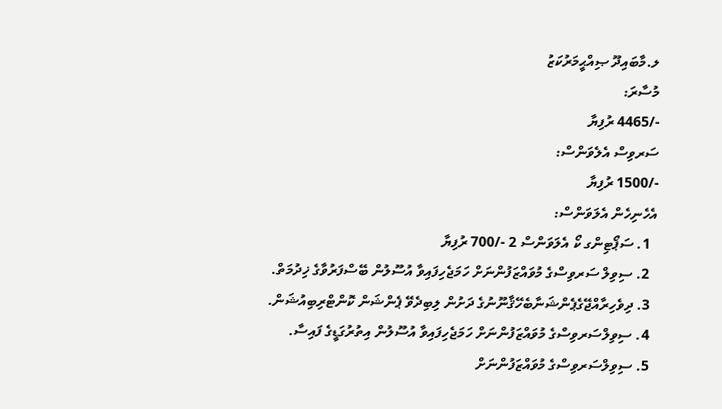ލ.މާބައިދޫ ޞިއްޙީމަރުކަޒު
މުސާރަ:
-/4465 ރުފިޔާ
ސަރވިސް އެލެވަންސް:
-/1500 ރުފިޔާ
އެހެނިހެން އެލަވަންސް:
  1. ސަޕޯޓިންގ ކޯ އެލަވަންސް 2 -/700 ރުފިޔާ
  2. ސިވިލް ސަރވިސްގެ މުވައްޒަފުންނަށް ހަމަޖެހިފައިވާ އުސޫލުން ބޭސްފަރުވާގެ ޚިދުމަތް.
  3. ދިވެހިރާއްޖޭގެޕެންޝަނާބެހޭޤާނޫނުގެ ދަށުން ލިބިދެވޭ ޕެންޝަން ކޮންޓްރިބިއުޝަން.
  4. ސިވިލްސަރވިސްގެ މުވައްޒަފުންނަށް ހަމަޖެހިފައިވާ އުސޫލުން އިތުރުގަޑީގެ ފައިސާ.
  5. ސިވިލްސަރވިސްގެ މުވައްޒަފުންނަށް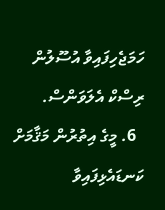ހަމަޖެހިފައިވާ އުސޫލުން ރިސްކް އެލަވަންސް.
  6. މީގެ އިތުރުން މަޤާމަށް ކަނޑައެޅިފައިވާ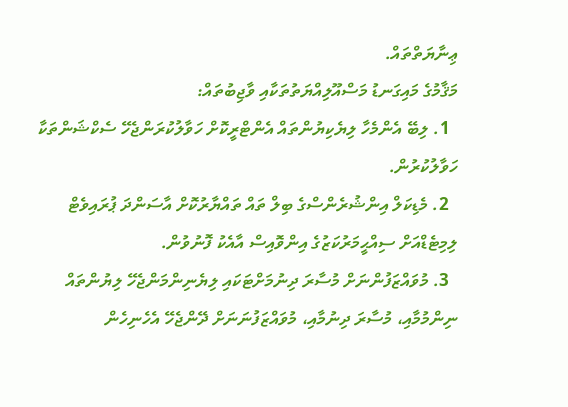ޢިނާޔަތްތައް.
މަޤާމުގެ މައިގަނޑު މަސްއޫލިއްޔަތުތަކާއި ވާޖިބުތައް:
  1. ލިބޭ އެންމެހާ ލިޔެކިޔުންތައް އެންޓްރީކޮށް ހަވާލުކުރަންޖެހޭ ސެކްޝަންތަކާ ހަވާލުކުރުން.
  2. މެޑިކަލް އިންޝުރެންސްގެ ބިލް ތައް ތައްޔާރުކޮށް އާސަންދަ ޕުރައިވެޓް ލިމިޓެޑްއަށް ސިއްޙީމަރުކަޒުގެ އިންވޮއިސް އާއެކު ފޮނުވުން.
  3. މުވައްޒަފުންނަށް މުސާރަ ދިނުމަށްޓަކައި ލިޔެނިންމަންޖެހޭ ލިޔުންތައް ނިންމުމާއި، މުސާރަ ދިނުމާއި، މުވައްޒަފުނަނަށް ދޭންޖެހޭ އެހެނިހެން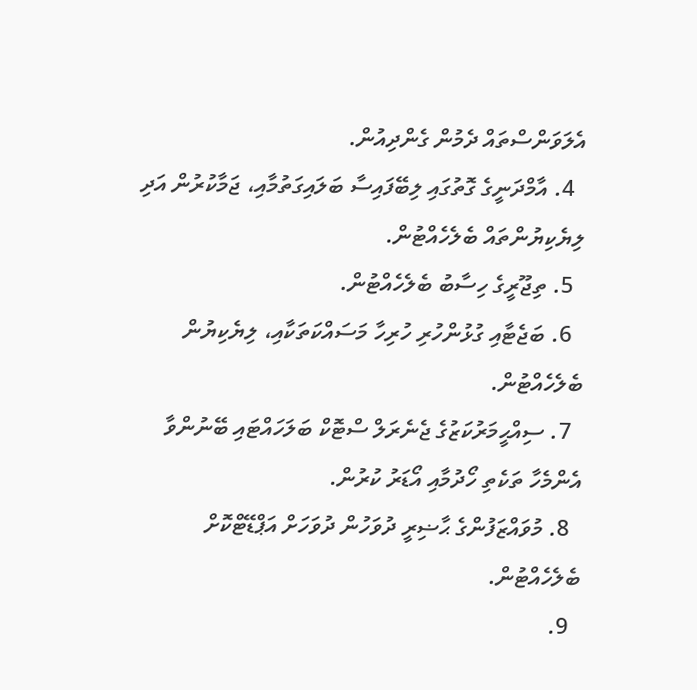އެލަވަންސްތައް ދެމުން ގެންދިއުން.
  4. އާމްދަނީގެ ގޮތުގައި ލިބޭފައިސާ ބަލައިގަތުމާއި، ޖަމާކުރުން އަދި ލިޔެކިޔުންތައް ބެލެހެއްޓުން.
  5. ތިޖޫރީގެ ހިސާބު ބެލެހެއްޓުން.
  6. ބަޖެޓާއި ގުޅުންހުރި ހުރިހާ މަސައްކަތަކާއި، ލިޔެކިޔުން ބެލެހެއްޓުން.
  7. ސިއްޙީމަރުކަޒުގެ ޖެނެރަލް ސްޓޮކް ބަލަހައްޓައި ބޭނުންވާ އެންމެހާ ތަކެތި ހޯދުމާއި އޯޑަރު ކުރުން.
  8. މުވައްޒަފުންގެ ޙާޟިރީ ދުވަހުން ދުވަހަށް އަޕްޑޭޓްކޮށް ބެލެހެއްޓުން.
  9.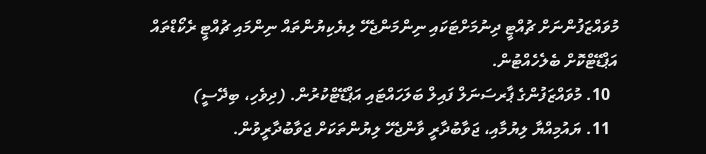މުވައްޒަފުންނަށް ޗުއްޓީ ދިނުމަށްޓަކައި ނިންމަންޖެހޭ ލިޔެކިޔުންތައް ނިންމައި ޗުއްޓީ ރެކޯޑްތައް އަޕްޑޭޓްކޮށް ބެލެހެއްޓުން.
  10. މުވައްޒަފުންގެ ޕާރސަނަލް ފައިލް ބަލަހައްޓައި އަޕްޑޭޓްކުރުން. (ދިވެހި، ބިދޭސީ)
  11. ޔައުމިއްޔާ ލިޔުމާއި، ޖަވާބުދާރީ ވާންޖެހޭ ލިޔުންތަކަށް ޖަވާބުދާރީވުން.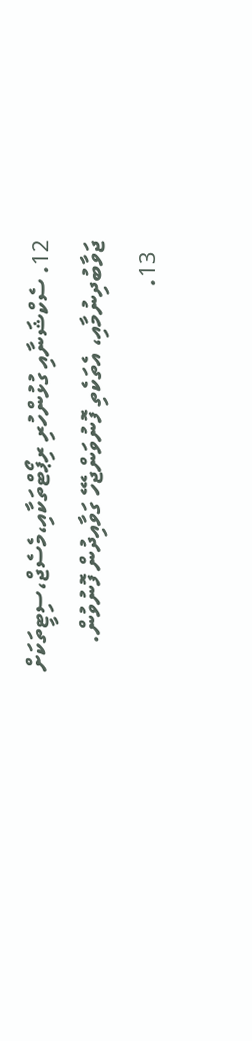12. ސެކްޝަނާއި ގުޅުންހުރި ރިޕޯޓްތަކާއި،މެސެޖް،ސިޓީތަކަށް ޖަވާބުދިނުމާއި، އެތަކެތި ފޮނުވަންޖެހޭ ގަވާއިދުން ފޮނުވުން.
  13.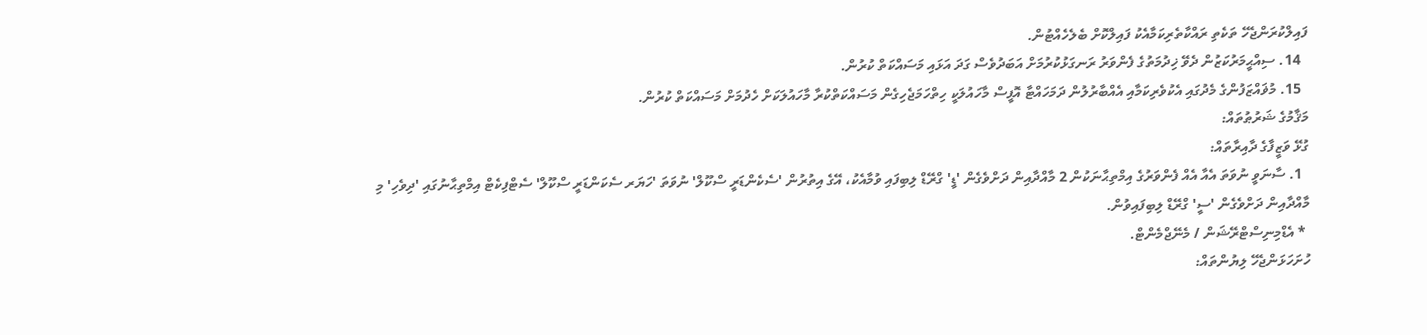ފައިލްކުރަންޖެހޭ ތަކެތި ރައްކާތެރިކަމާއެކު ފައިލްކޮށް ބެލެހެއްޓުން.
  14. ސިއްޙީމަރުކަޒުން ދެވޭ ޚިދުމަތުގެ ފެންވަރު ރަނގަޅުކުރުމަށް އަބަދުވެސް ގަދަ އަޅައި މަސައްކަތް ކުރުން.
  15. މުޥައްޒަފުންގެ މެދުގައި އެކުވެރިކަމާއި އެއްބާރުލުން ދަމަހައްޓާ އޮފީސް މާހައުލަކީ ހިތްހަމަޖެހިގެން މަސައްކަތްކުރާ މާހައުލަކަށް ހެދުމަށް މަސައްކަތް ކުރުން.
މަޤާމުގެ ޝަރުޠުތައް:
ގުޅޭ ވަޒީފާގެ ދާއިރާތައް:
  1. ސާނަވީ ނުވަތަ އެއާ އެއް ފެންވަރުގެ އިމްތިޙާނަކުން 2 މާއްދާއިން ދަށްވެގެން 'ޑީ' ގްރޭޑް ލިބިފައި ވުމާއެކު، އޭގެ އިތުރުން 'ސެކެންޑަރީ ސްކޫލް' ނުވަތަ 'ހަޔަރ ސެކަންޑަރީ ސްކޫލް' ސެޓްފިކެޓް އިމްތިޙާނުގައި 'ދިވެހި' މި މާއްދާއިން ދަށްވެގެން 'ސީ' ގްރޭޑް ލިބިފައިވުން.
 * އެޑްމިނިސްޓްރޭޝަން / މެނޭޖްމެންޓް.
ހުށަހަޅަންޖެހޭ ލިޔުންތައް: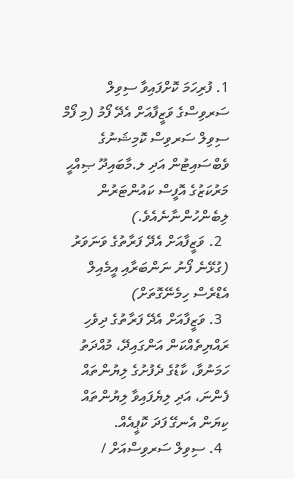1. ފުރިހަމަ ކޮށްފައިވާ ސިވިލް ސަރވިސްގެ ވަޒީފާއަށް އެދޭ ފޯމު (މި ފޯމް ސިވިލް ސަރވިސް ކޮމިޝަނުގެ ވެބްސައިޓުން އަދި ލ.މާބައިދޫ ޞިއްޙީ މަރުކަޒުގެ އޮފީސް ކައުންޓަރުން ލިބެންހުންނާނެއެވެ.)
  2. ވަޒީފާއަށް އެދޭ ފަރާތުގެ ވަނަވަރު (ގުޅޭނެ ފޯނު ނަންބަރާއި އީމެއިލް އެޑްރެސް ހިމެނޭގޮތަށް)
  3. ވަޒީފާއަށް އެދޭ ފަރާތުގެ ދިވެހި ރައްޔިތެއްކަން އަންގައިދޭ، މުއްދަތު ހަމަނުވާ، ކާޑުގެ ދެފުށުގެ ލިޔުންތައް ފެންނަ، އަދި ލިޔެފައިވާ ލިޔުންތައް ކިޔަން އެނގޭ ފަދަ ކޮޕީއެއް.
  4. ސިވިލް ސަރވިސްއަށް /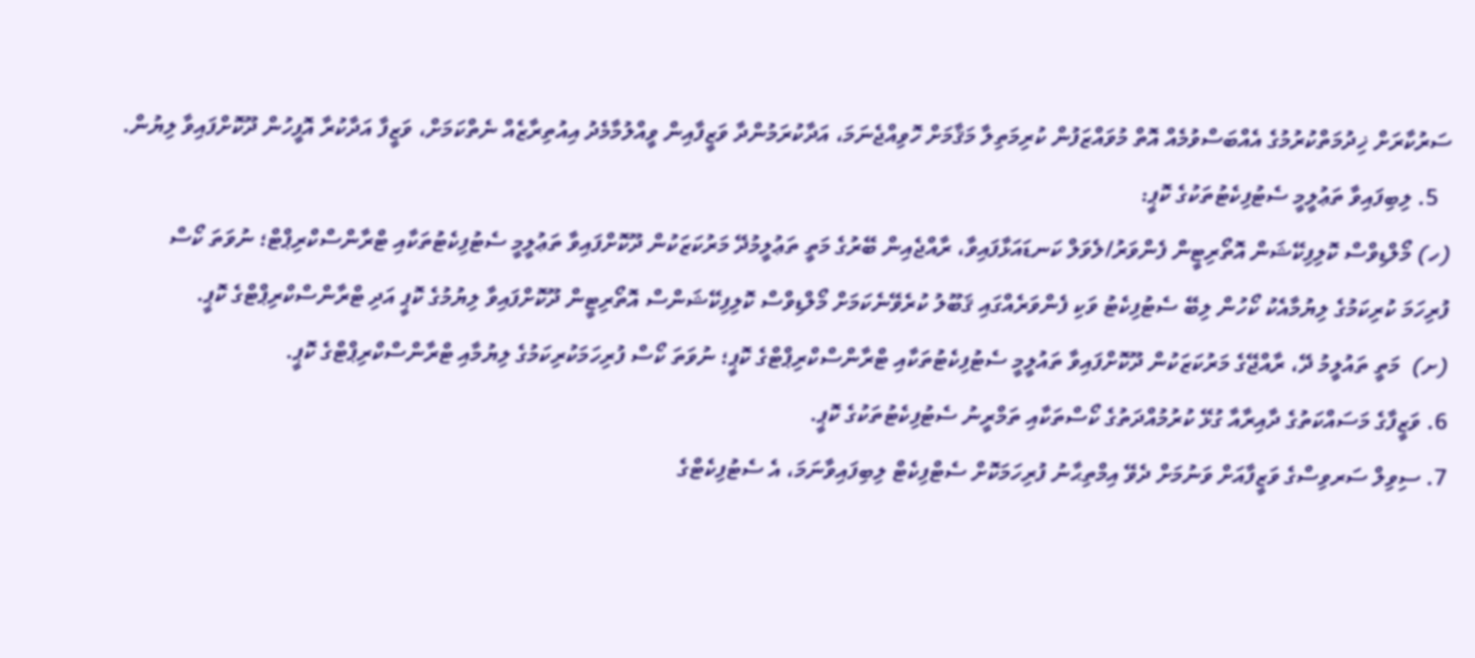ސަރުކާރަށް ޚިދުމަތްކުރުމުގެ އެއްބަސްވުމެއް އޮތް މުވައްޒަފުން ކުރިމަތިލާ މަޤާމަށް ހޮވިއްޖެނަމަ، އަދާކުރަމުންދާ ވަޒީފާއިން ވީއްލުމާމެދު އިއުތިރާޒެއް ނެތްކަމަށް، ވަޒީފާ އަދާކުރާ އޮފީހުން ދޫކޮށްފައިވާ ލިޔުން.
  5. ލިބިފައިވާ ތަޢުލީމީ ސެޓުފިކެޓުތަކުގެ ކޮޕީ:
(ހ) މޯލްޑިވްސް ކޮލިފިކޭޝަން އޮތޯރިޓީން ފެންވަރު/ލެވަލް ކަނޑައަޅާފައިވާ، ރާއްޖެއިން ބޭރުގެ މަތީ ތަޢުލީމުދޭ މަރުކަޒަކުން ދޫކޮށްފައިވާ ތަޢުލީމީ ސެޓުފިކެޓުތަކާއި ޓްރާންސްކްރިޕްޓް؛ ނުވަތަ ކޯސް ފުރިހަމަ ކުރިކަމުގެ ލިޔުމާއެކު ކޯހުން ލިބޭ ސެޓުފިކެޓު ވަކި ފެންވަރެއްގައި ޤަބޫލު ކުރެވޭނެކަމަށް މޯލްޑިވްސް ކޮލިފިކޭޝަންސް އޮތޯރިޓީން ދޫކޮށްފައިވާ ލިޔުމުގެ ކޮޕީ އަދި ޓްރާންސްކްރިޕްޓްގެ ކޮޕީ.
(ށ)  މަތީ ތައުލީމު ދޭ، ރާއްޖޭގެ މަރުކަޒަކުން ދޫކޮށްފައިވާ ތައުލީމީ ސެޓުފިކެޓުތަކާއި ޓްރާންސްކްރިޕްޓްގެ ކޮޕީ؛ ނުވަތަ ކޯސް ފުރިހަމަކުރިކަމުގެ ލިޔުމާއި ޓްރާންސްކްރިޕްޓްގެ ކޮޕީ.
6. ވަޒީފާގެ މަސައްކަތުގެ ދާއިރާއާ ގުޅޭ ކުރުމުއްދަތުގެ ކޯސްތަކާއި ތަމްރީނު ސެޓުފިކެޓުތަކުގެ ކޮޕީ.
7. ސިވިލް ސަރވިސްގެ ވަޒީފާއަށް ވަނުމަށް ދެވޭ އިމްތިޙާނު ފުރިހަމަކޮށް ސެޓްފިކެޓް ލިބިފައިވާނަމަ، އެ ސެޓުފިކެޓްގެ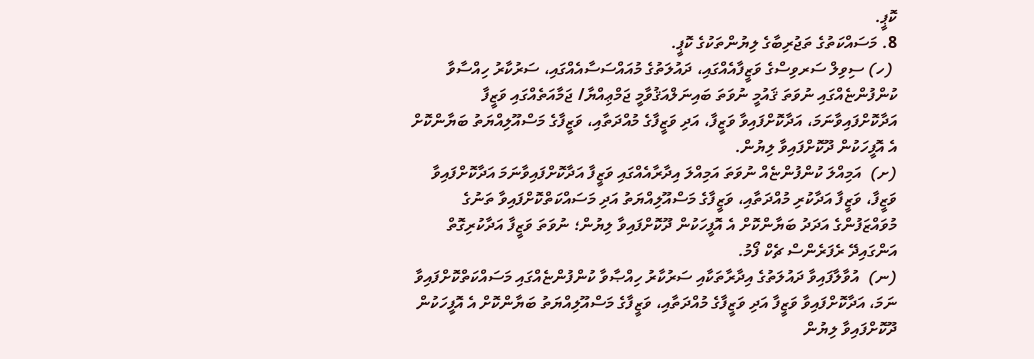ކޮޕީ.
8. މަސައްކަތުގެ ތަޖުރިބާގެ ލިޔުންތަކުގެ ކޮޕީ.
 (ހ) ސިވިލް ސަރވިސްގެ ވަޒީފާއެއްގައި، ދައުލަތުގެ މުއައްސަސާއެއްގައި، ސަރުކާރު ހިއްސާވާ ކުންފުންޏެއްގައި ނުވަތަ ޤައުމީ ނުވަތަ ބައިނަލްއަޤުވާމީ ޖަމްޢިއްޔާ/ ޖަމާއަތެއްގައި ވަޒީފާ އަދާކޮށްފައިވާނަމަ، އަދާކޮށްފައިވާ ވަޒީފާ، އަދި ވަޒީފާގެ މުއްދަތާއި، ވަޒީފާގެ މަސްއޫލިއްޔަތު ބަޔާންކޮށް އެ އޮފީހަކުން ދޫކޮށްފައިވާ ލިޔުން.
(ށ)  އަމިއްލަ ކުންފުންޏެއް ނުވަތަ އަމިއްލަ އިދާރާއެއްގައި ވަޒީފާ އަދާކޮށްފައިވާނަމަ އަދާކޮށްފައިވާ ވަޒީފާ، ވަޒީފާ އަދާކުރި މުއްދަތާއި، ވަޒީފާގެ މަސްއޫލިއްޔަތު އަދި މަސައްކަތްކޮށްފައިވާ ތަނުގެ މުވައްޒަފުންގެ އަދަދު ބަޔާންކޮށް އެ އޮފީހަކުން ދޫކޮށްފައިވާ ލިޔުން؛ ނުވަތަ ވަޒީފާ އަދާކުރިގޮތް އަންގައިދޭ ރެފަރެންސް ޗެކް ފޯމު.
(ނ)  އުވާލާފައިވާ ދައުލަތުގެ އިދާރާތަކާއި ސަރުކާރު ހިއްޞާވާ ކުންފުންޏެއްގައި މަސައްކަތްކޮށްފައިވާ ނަމަ، އަދާކޮށްފައިވާ ވަޒީފާ އަދި ވަޒީފާގެ މުއްދަތާއި، ވަޒީފާގެ މަސްއޫލިއްޔަތު ބަޔާންކޮށް އެ އޮފީހަކުން ދޫކޮށްފައިވާ ލިޔުން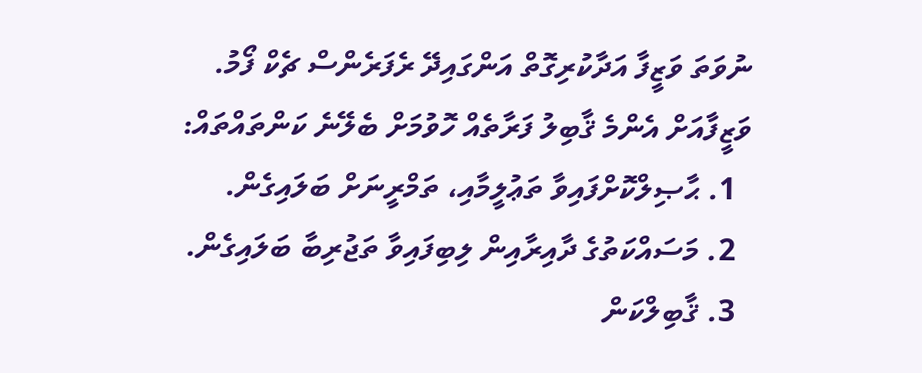ނުވަތަ ވަޒީފާ އަދާކުރިގޮތް އަންގައިދޭ ރެފަރެންސް ޗެކް ފޯމު.
ވަޒީފާއަށް އެންމެ ޤާބިލު ފަރާތެއް ހޮވުމަށް ބެލޭނެ ކަންތައްތައް:
  1. ޙާޞިލްކޮށްފައިވާ ތަޢުލީމާއި، ތަމްރީނަށް ބަލައިގެން.
  2. މަސައްކަތުގެ ދާއިރާއިން ލިބިފައިވާ ތަޖުރިބާ ބަލައިގެން.
  3. ޤާބިލްކަން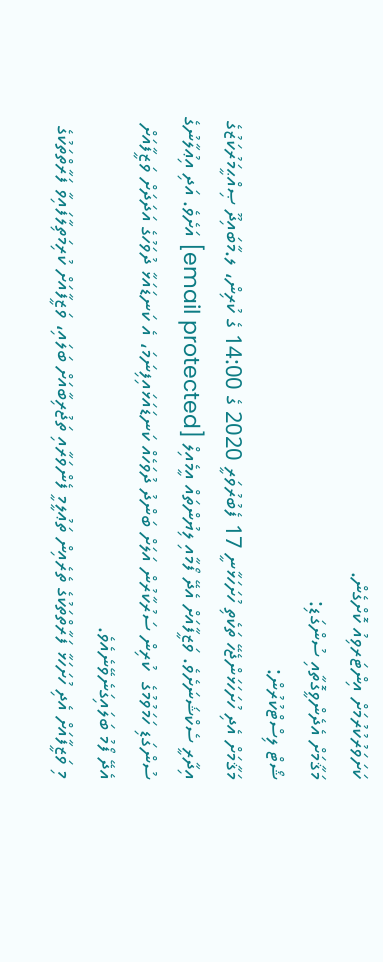ކަށަވަރުކުރުމަށް އިންޓަރވިއު ކޮށްގެން.
މަޤާމަށް އެދެންވީގޮތާއި ސުންގަޑި:
ޝޯޓް ލިސްޓްކުރުން:
މަޤާމަށް އެދި ހުށަހަޅަންޖެހޭ ތަކެތި ހުށަހަޅާނީ 17 ފެބުރުވަރީ 2020 ގެ 14:00 ގެ ކުރިން، ލ.މާބައިދޫ ޞިއްޙީމަރުކަޒުގެ އިދާރީ ސެކްޝަނަށެވެ. ވަޒީފާއަށް އެދޭ ފޯމާއި ލިޔުންތައް އީމެއިލް [email protected] އަށެވެ. އަދި އިޢުލާނުގެ ސުންގަޑި ހަމަވުމުގެ  ކުރިން ސަރުކާރުން އަލަށް ބަންދު ދުވަހެއް ކަނޑައަޅައިފިނަމަ، އެ ކަނޑައަޅާ ދުވަހުގެ އަދަދަށް ވަޒީފާއަށް އެދޭ ފޯމު ބަލައިގަނެވޭނެއެވެ.
މި ވަޒީފާއަށް އެދި ހުށަހަޅާ ފަރާތްތަކުގެ ތެރެއިން ތަޢުލީމީ ފެންވަރާއި ތަޖުރިބާއަށް ބަލައި، ވަޒީފާއަށް ކުރިމަތިލާފައިވާ ފަރާތްތަކުގެ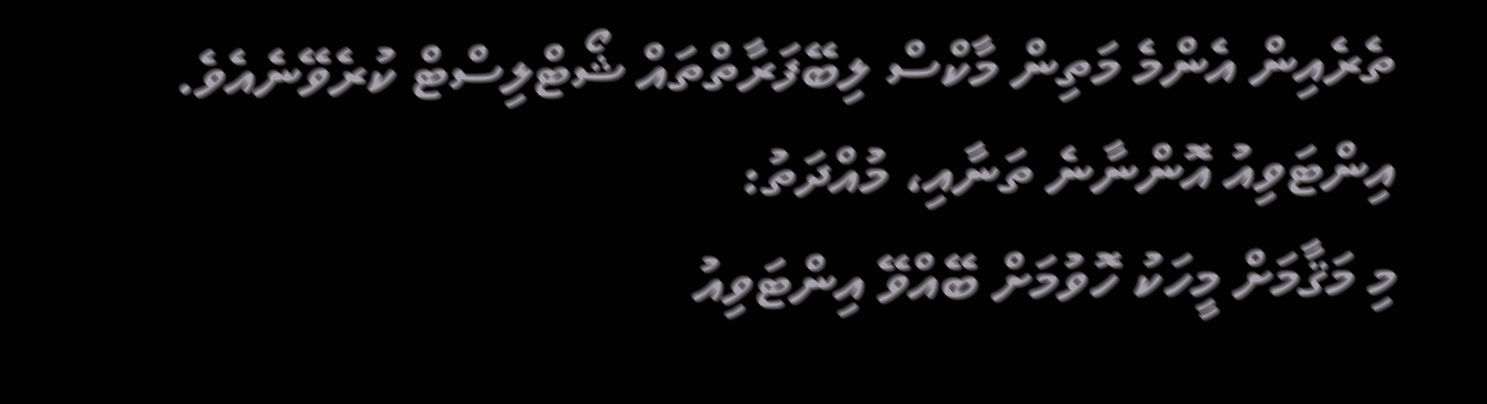ތެރެއިން އެންމެ މަތިން މާކްސް ލިބޭފަރާތްތައް ޝޯޓްލިސްޓް ކުރެވޭނެއެވެ.
އިންޓަވިއު އޮންނާނެ ތަނާއި، މުއްދަތު:
މި މަޤާމަށް މީހަކު ހޮވުމަށް ބޭއްވޭ އިންޓަވިއު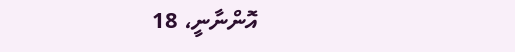އޮންނާނީ، 18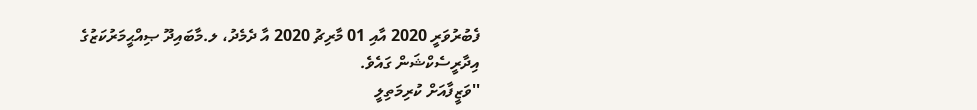ފެބުރުވަރީ 2020 އާއި 01 މާރިޗު 2020 އާ ދެމެދު، ލ.މާބައިދޫ ޞިއްޙީމަރުކަޒުގެ އިދާރީސެކްޝަން ގައެވެ.
''ވަޒީފާއަށް ކުރިމަތިލީ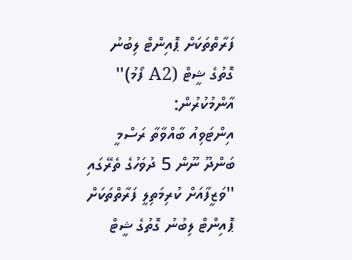ފަރާތްތަކަށް ޕޮއިންޓް ލިބުނު ގޮތުގެ ޝީޓް (A2 ފޯމު)'' އާންމުކުރުން:
އިންޓަވިއު ބާއްވާތާ ރަސްމީ ބަންދޫ ނޫން 5 ދުވަހުގެ ތެރޭގައި ''ވަޒީފާއަށް ކުރިމަތިލީ ފަރާތްތަކަށް ޕޮއިންޓް ލިބުނު ގޮތުގެ ޝީޓް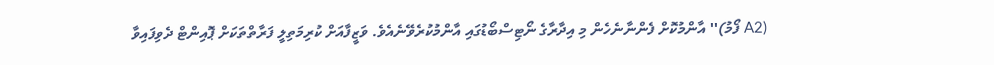(A2 ފޯމު)'' އާންމުކޮށް ފެންނާނެހެން މި އިދާރާގެ ނޯޓިސްބޯޑުގައި އާންމުކުރެވޭނެއެވެ. ވަޒީފާއަށް ކުރިމަތިލީ ފަރާތްތަކަށް ޕޮއިންޓް ދެވިފައިވާ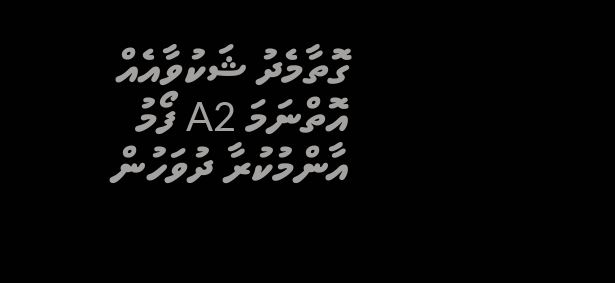ގޮތާމެދު ޝަކުވާއެއް އޮތްނަމަ A2 ފޯމު އާންމުކުރާ ދުވަހުން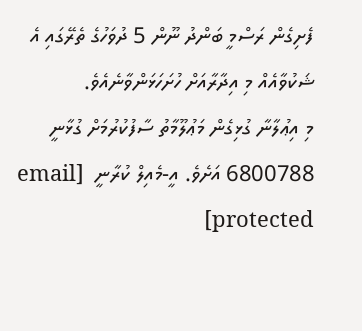ފެށިގެން ރަސްމީ ބަންދު ނޫން 5 ދުވަހުގެ ތެރޭގައި އެ ޝަކުވާއެއް މި އިދާރާއަށް ހުށަހަޅަންވާނެއެވެ.
މި އިޢުލާނާ ގުޅިގެން މަޢުލޫމާތު ސާފުކުރުމަށް ގުޅާނީ 6800788 އަށެވެ. އީ-މެއިލް ކުރާނީ  [email protected]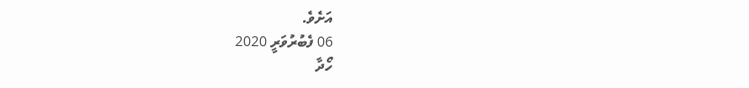އަށެވެ.
06 ފެބުރުވަރީ 2020
ހޯދާ